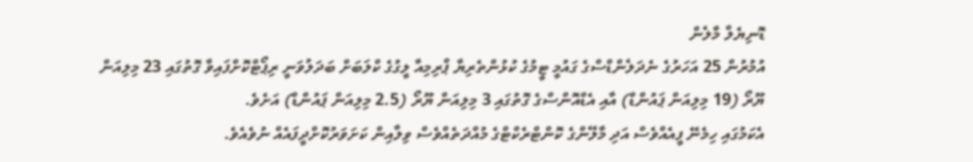ޑޮނިޔެލް މާލެން
އުމުރުން 25 އަހަރުގެ ނެދަލެންޑްސްގެ ގައުމީ ޓީމުގެ ކުޅުންތެރިޔާ ޕްރިމިއާ ލީގުގެ ކްލަބަށް ބަދަލުވަނީ ރިޕޯޓްކޮށްފައިވާ ގޮތުގައި 23 މިލިއަން ޔޫރޯ (19 މިލިއަން ޕައުންޑް) އާއި އެޑްއޮންސްގެ ގޮތުގައި 3 މިލިއަން ޔޫރޯ (2.5 މިލިއަން ޕައުންޑް) އަށެވެ.
އެކަމުގައި ހިމެނޭ ފީއެއްވެސް އަދި މާލޭންގެ ކޮންޓްރެކްޓްގެ މުއްދަތެއްވެސް ވިލާއިން ކަށަވަރުކޮށްދީފައެއް ނުވެއެވެ.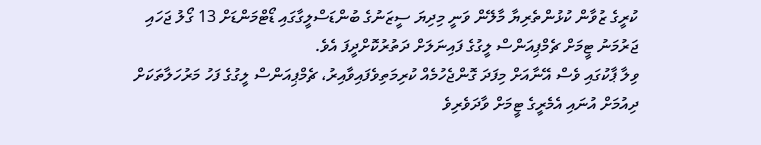ކުރީގެ ޒުވާން ކުޅުންތެރިޔާ މާލޭން ވަނީ މިދިޔަ ސީޒަނުގެ ބުންޑަސްލީގާގައި ޑޯޓްމަންޑަށް 13 ގޯލު ޖަހައި ޖަރުމަނު ޓީމަށް ޗެމްޕިއަންސް ލީގުގެ ފައިނަލަށް ދަތުރުކޮށްދީފަ އެވެ.
ވިލާ ޕާކުގައި ވެސް އޭނާއަށް މިފަދަ ގޮންޖެހުމެއް ކުރިމަތިވެފައިވާއިރު، ޗެމްޕިއަންސް ލީގުގެ ފަހު މަރުހަލާތަކަށް ދިއުމަށް އުނައި އެމެރީގެ ޓީމަށް ވާދަވެރިވެ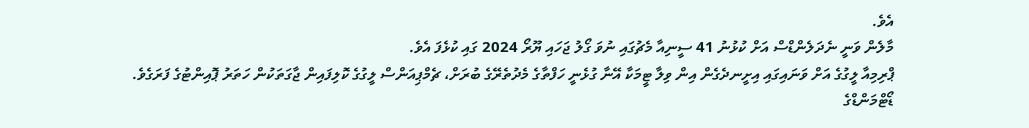އެވެ.
މާލެން ވަނީ ނެދަލެންޑްސް އަށް ކުޅުނު 41 ސީނިއާ މެޗުގައި ނުވަ ގޯލު ޖަހައި ޔޫރޯ 2024 ގައި ކުޅެފަ އެވެ.
ޕްރިމިއާ ލީގުގެ އަށް ވަނައިގައި އިށީނދެގެން އިން ވިލާ ޓީމަކާ އޭނާ ގުޅެނީ ހަފްތާގެ މެދުތެރޭގެ ބުރަށް، ޗެމްޕިއަންސް ލީގުގެ ކޮލިފައިން ޖާގަތަކުން ހަތަރު ޕޮއިންޓުގެ ފަރަގެވެ.
ޑޯޓްމަންޑްގެ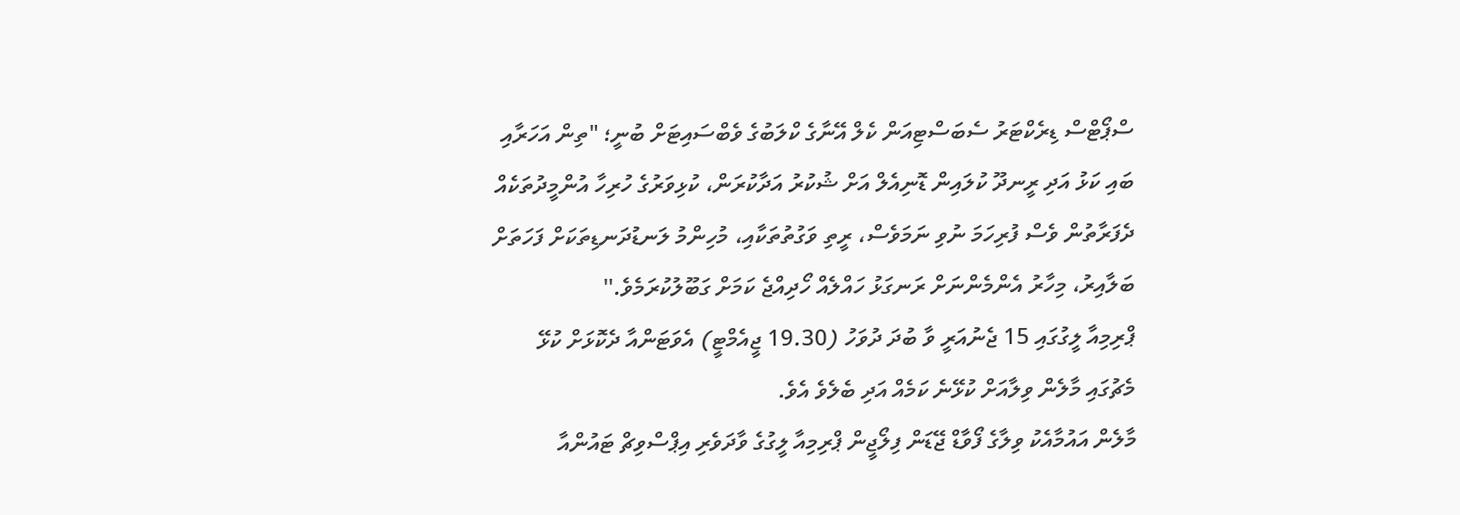ސްޕޯޓްސް ޑިރެކްޓަރު ސެބަސްޓިއަން ކެލް އޭނާގެ ކްލަބުގެ ވެބްސައިޓަށް ބުނީ؛ "ތިން އަހަރާއި ބައި ކަޅު އަދި ރީނދޫ ކުލައިން ޑޮނިއެލް އަށް ޝުކުރު އަދާކުރަން، ކުޅިވަރުގެ ހުރިހާ އުންމީދުތަކެއް ދެފަރާތުން ވެސް ފުރިހަމަ ނުވި ނަމަވެސް، ރީތި ވަގުތުތަކާއި، މުހިންމު ލަނޑުދަނޑިތަކަށް ފަހަތަށް ބަލާއިރު، މިހާރު އެންމެންނަށް ރަނގަޅު ހައްލެއް ހޯދިއްޖެ ކަމަށް ގަބޫލުކުރަމެވެ.''
ޕްރިމިއާ ލީގުގައި 15 ޖެނުއަރީ ވާ ބުދަ ދުވަހު (19.30 ޖީއެމްޓީ) އެވަޓަންއާ ދެކޮޅަށް ކުޅޭ މެޗުގައި މާލެން ވިލާއަށް ކުޅޭނެ ކަމެއް އަދި ބެލެވެ އެވެ.
މާލެން އައުމާއެކު ވިލާގެ ފޯވާޑް ޖޭޑަން ފިލޯޖީން ޕްރިމިއާ ލީގުގެ ވާދަވެރި އިޕްސްވިޗް ޓައުންއާ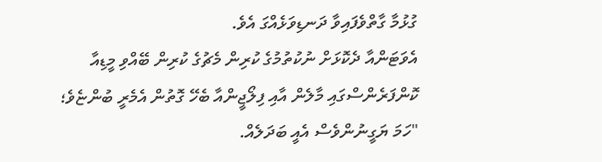ގުޅުމާ ގާތްވެފައިވާ ދަނޑިވަޅެއްގަ އެވެ.
އެވަޓަންއާ ދެކޮޅަށް ނުކުތުމުގެ ކުރިން މެޗުގެ ކުރިން ބޭއްވި މީޑިއާ ކޮންފަރެންސްގައި މާލެން އާއި ފިލޯޖީންއާ ބެހޭ ގޮތުން އެމެރީ ބުންޏެވެ؛ "ހަމަ ޔަގީނުންވެސް އެއީ ބަދަލެއް.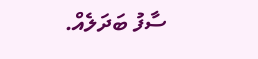ސާފު ބަދަލެއް.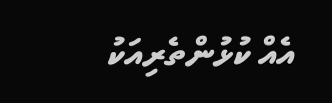އެއް ކުޅުންތެރިއަކު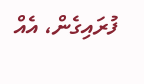ފުރައިގެން، އެއް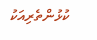ކުޅުންތެރިއަކު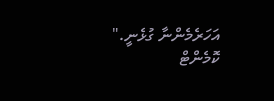އަހަރެމެންނާ ގުޅެނީ."
ކޮމެންޓް